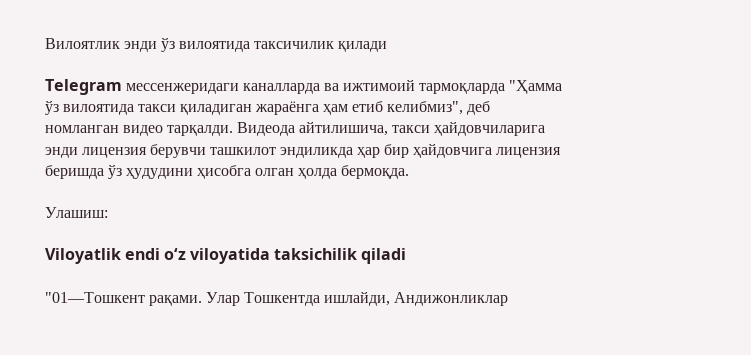Вилоятлик энди ўз вилоятида таксичилик қилади

Telegram мессенжеридаги каналларда ва ижтимоий тармоқларда "Ҳамма ўз вилоятида такси қиладиган жараёнга ҳам етиб келибмиз", деб номланган видео тарқалди. Видеода айтилишича, такси ҳайдовчиларига энди лицензия берувчи ташкилот эндиликда ҳар бир ҳайдовчига лицензия беришда ўз ҳудудини ҳисобга олган ҳолда бермоқда.

Улашиш:

Viloyatlik endi oʻz viloyatida taksichilik qiladi

"01—Тошкент рақами. Улар Тошкентда ишлайди, Андижонликлар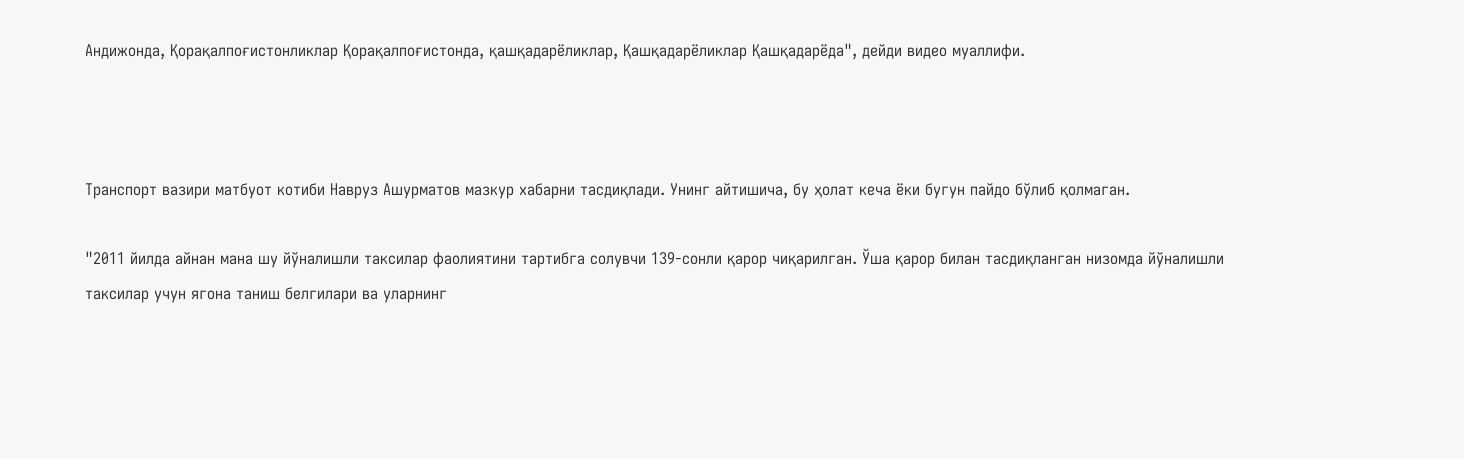Андижонда, Қорақалпоғистонликлар Қорақалпоғистонда, қашқадарёликлар, Қашқадарёликлар Қашқадарёда", дейди видео муаллифи.



Транспорт вазири матбуот котиби Навруз Ашурматов мазкур хабарни тасдиқлади. Унинг айтишича, бу ҳолат кеча ёки бугун пайдо бўлиб қолмаган.

"2011 йилда айнан мана шу йўналишли таксилар фаолиятини тартибга солувчи 139-сонли қарор чиқарилган. Ўша қарор билан тасдиқланган низомда йўналишли таксилар учун ягона таниш белгилари ва уларнинг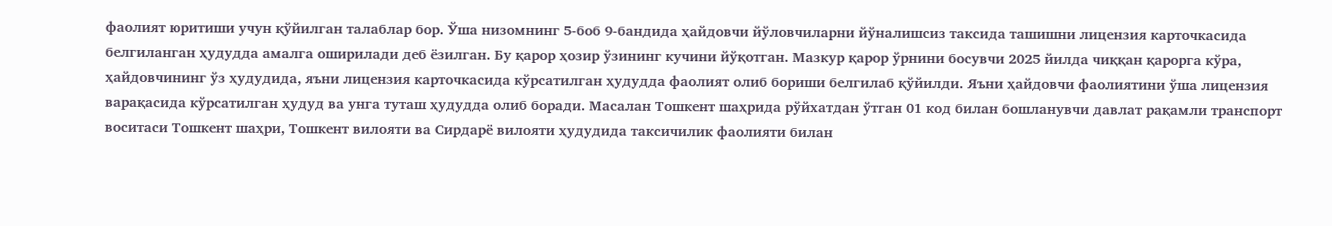фаолият юритиши учун қўйилган талаблар бор. Ўша низомнинг 5-боб 9-бандида ҳайдовчи йўловчиларни йўналишсиз таксида ташишни лицензия карточкасида белгиланган ҳудудда амалга оширилади деб ёзилган. Бу қарор ҳозир ўзининг кучини йўқотган. Мазкур қарор ўрнини босувчи 2025 йилда чиққан қарорга кўра, ҳайдовчининг ўз ҳудудида, яъни лицензия карточкасида кўрсатилган ҳудудда фаолият олиб бориши белгилаб қўйилди. Яъни ҳайдовчи фаолиятини ўша лицензия варақасида кўрсатилган ҳудуд ва унга туташ ҳудудда олиб боради. Масалан Тошкент шаҳрида рўйхатдан ўтган 01 код билан бошланувчи давлат рақамли транспорт воситаси Тошкент шаҳри, Тошкент вилояти ва Сирдарё вилояти ҳудудида таксичилик фаолияти билан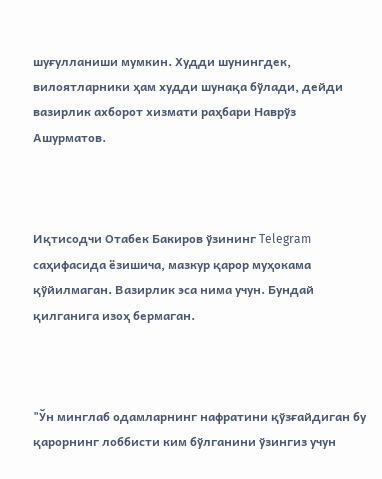шуғулланиши мумкин. Худди шунингдек, вилоятларники ҳам худди шунақа бўлади, дейди вазирлик ахборот хизмати раҳбари Наврўз Ашурматов.



Иқтисодчи Отабек Бакиров ўзининг Telegram саҳифасида ёзишича, мазкур қарор муҳокама қўйилмаган. Вазирлик эса нима учун. Бундай қилганига изоҳ бермаган.



"Ўн минглаб одамларнинг нафратини қўзғайдиган бу қарорнинг лоббисти ким бўлганини ўзингиз учун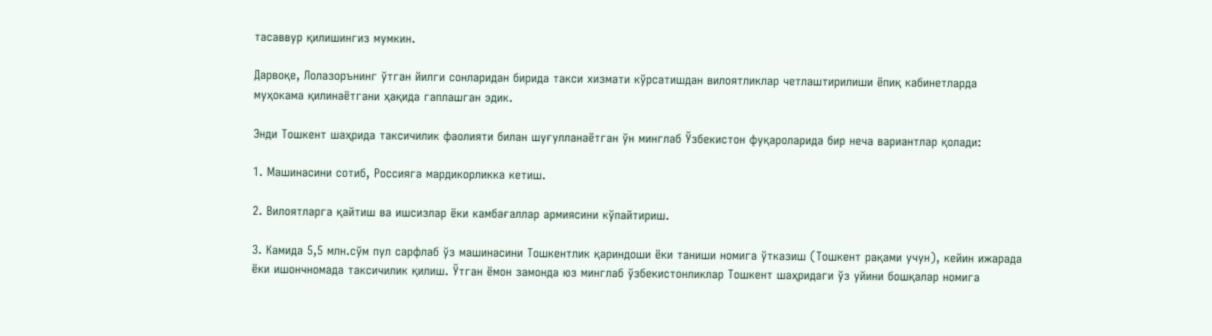тасаввур қилишингиз мумкин.

Дарвоқе, Лолазорънинг ўтган йилги сонларидан бирида такси хизмати кўрсатишдан вилоятликлар четлаштирилиши ёпиқ кабинетларда муҳокама қилинаётгани ҳақида гаплашган эдик.

Энди Тошкент шаҳрида таксичилик фаолияти билан шуғулланаётган ўн минглаб Ўзбекистон фуқароларида бир неча вариантлар қолади:

1. Машинасини сотиб, Россияга мардикорликка кетиш.

2. Вилоятларга қайтиш ва ишсизлар ёки камбағаллар армиясини кўпайтириш.

3. Камида 5,5 млн.сўм пул сарфлаб ўз машинасини Тошкентлик қариндоши ёки таниши номига ўтказиш (Тошкент рақами учун), кейин ижарада ёки ишончномада таксичилик қилиш. Ўтган ёмон замонда юз минглаб ўзбекистонликлар Тошкент шаҳридаги ўз уйини бошқалар номига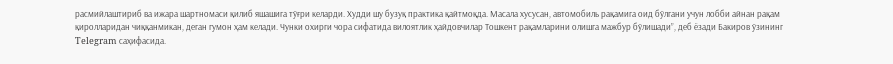расмийлаштириб ва ижара шартномаси қилиб яшашига тўғри келарди. Худди шу бузуқ практика қайтмоқда. Масала хусусан, автомобиль рақамига оид бўлгани учун лобби айнан рақам қиролларидан чиққанмикан, деган гумон ҳам келади. Чунки охирги чора сифатида вилоятлик ҳайдовчилар Тошкент рақамларини олишга мажбур бўлишади”, деб ёзади Бакиров ўзининг Telegram саҳифасида.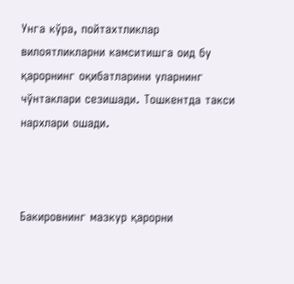Унга кўра, пойтахтликлар вилоятликларни камситишга оид бу қарорнинг оқибатларини уларнинг чўнтаклари сезишади. Тошкентда такси нархлари ошади.



Бакировнинг мазкур қарорни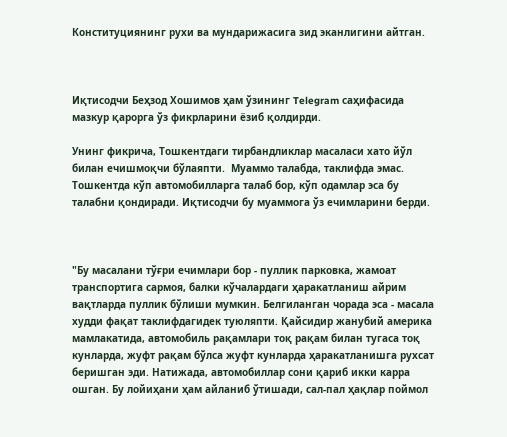Конституциянинг рухи ва мундарижасига зид эканлигини айтган.



Иқтисодчи Беҳзод Хошимов ҳам ўзининг Telegram саҳифасида мазкур қарорга ўз фикрларини ёзиб қолдирди.

Унинг фикрича, Тошкентдаги тирбандликлар масаласи хато йўл билан ечишмоқчи бўлаяпти.  Муаммо талабда, таклифда эмас. Тошкентда кўп автомобилларга талаб бор, кўп одамлар эса бу талабни қондиради. Иқтисодчи бу муаммога ўз ечимларини берди.



"Бу масалани тўғри ечимлари бор - пуллик парковка, жамоат транспортига сармоя, балки кўчалардаги ҳаракатланиш айрим вақтларда пуллик бўлиши мумкин. Белгиланган чорада эса - масала худди фақат таклифдагидек туюляпти. Қайсидир жанубий америка мамлакатида, автомобиль рақамлари тоқ рақам билан тугаса тоқ кунларда, жуфт рақам бўлса жуфт кунларда ҳаракатланишга рухсат беришган эди. Натижада, автомобиллар сони қариб икки карра ошган. Бу лойиҳани ҳам айланиб ўтишади, сал-пал ҳақлар поймол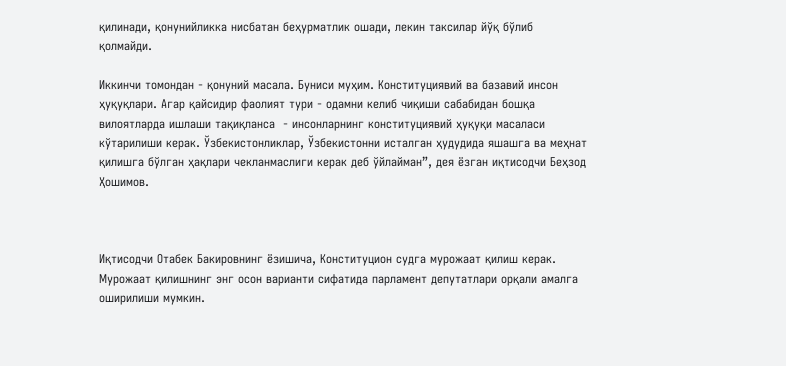қилинади, қонунийликка нисбатан беҳурматлик ошади, лекин таксилар йўқ бўлиб қолмайди.

Иккинчи томондан - қонуний масала. Буниси муҳим. Конституциявий ва базавий инсон ҳуқуқлари. Агар қайсидир фаолият тури - одамни келиб чиқиши сабабидан бошқа вилоятларда ишлаши тақиқланса  - инсонларнинг конституциявий ҳуқуқи масаласи кўтарилиши керак. Ўзбекистонликлар, Ўзбекистонни исталган ҳудудида яшашга ва меҳнат қилишга бўлган ҳақлари чекланмаслиги керак деб ўйлайман”, дея ёзган иқтисодчи Беҳзод Ҳошимов.



Иқтисодчи Отабек Бакировнинг ёзишича, Конституцион судга мурожаат қилиш керак. Мурожаат қилишнинг энг осон варианти сифатида парламент депутатлари орқали амалга оширилиши мумкин.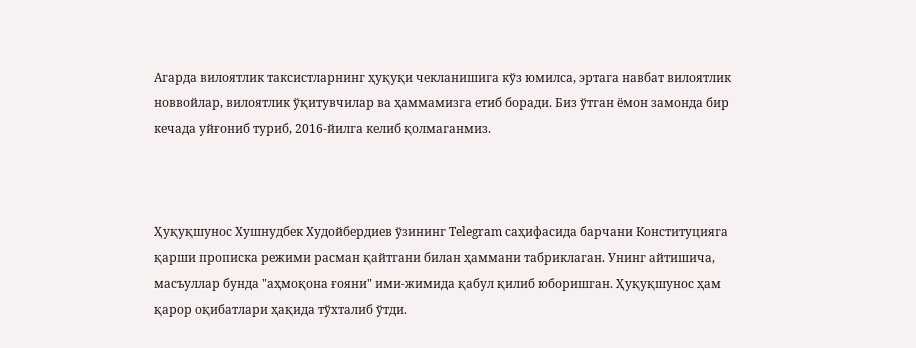Агарда вилоятлик таксистларнинг ҳуқуқи чекланишига кўз юмилса, эртага навбат вилоятлик новвойлар, вилоятлик ўқитувчилар ва ҳаммамизга етиб боради. Биз ўтган ёмон замонда бир кечада уйғониб туриб, 2016-йилга келиб қолмаганмиз.



Ҳуқуқшунос Хушнудбек Худойбердиев ўзининг Telegram саҳифасида барчани Конституцияга қарши прописка режими расман қайтгани билан ҳаммани табриклаган. Унинг айтишича, масъуллар бунда "аҳмоқона ғояни" ими-жимида қабул қилиб юборишган. Ҳуқуқшунос ҳам қарор оқибатлари ҳақида тўхталиб ўтди.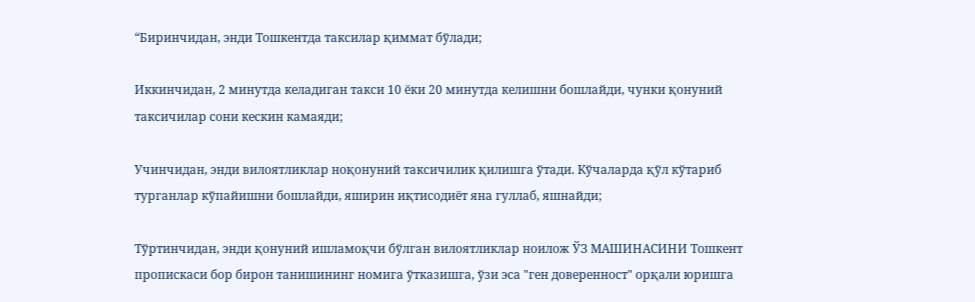“Биринчидан, энди Тошкентда таксилар қиммат бўлади;

Иккинчидан, 2 минутда келадиган такси 10 ёки 20 минутда келишни бошлайди, чунки қонуний таксичилар сони кескин камаяди;

Учинчидан, энди вилоятликлар ноқонуний таксичилик қилишга ўтади. Кўчаларда қўл кўтариб турганлар кўпайишни бошлайди, яширин иқтисодиёт яна гуллаб, яшнайди;

Тўртинчидан, энди қонуний ишламоқчи бўлган вилоятликлар ноилож ЎЗ МАШИНАСИНИ Тошкент пропискаси бор бирон танишининг номига ўтказишга, ўзи эса "ген доверенност" орқали юришга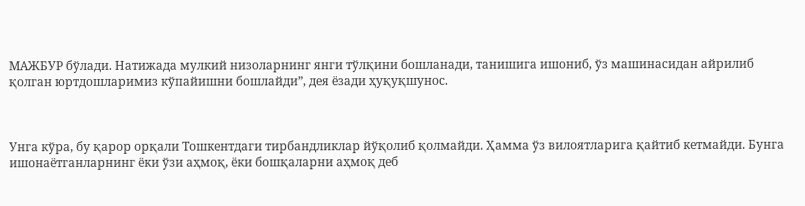МАЖБУР бўлади. Натижада мулкий низоларнинг янги тўлқини бошланади, танишига ишониб, ўз машинасидан айрилиб қолган юртдошларимиз кўпайишни бошлайди”, дея ёзади ҳуқуқшунос.



Унга кўра, бу қарор орқали Тошкентдаги тирбандликлар йўқолиб қолмайди. Ҳамма ўз вилоятларига қайтиб кетмайди. Бунга ишонаётганларнинг ёки ўзи аҳмоқ, ёки бошқаларни аҳмоқ деб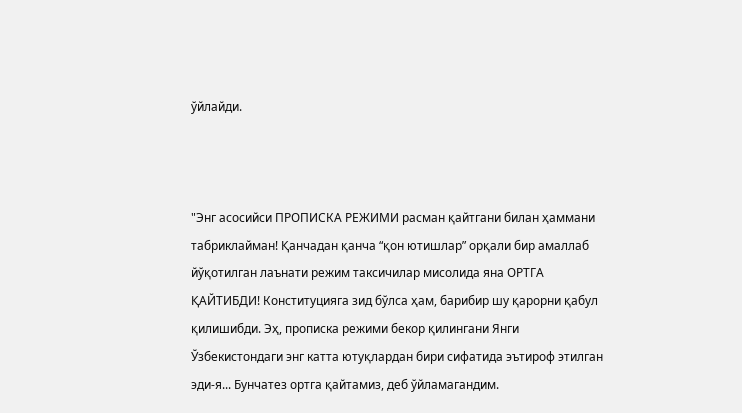ўйлайди.



"Энг асосийси ПРОПИСКА РЕЖИМИ расман қайтгани билан ҳаммани табриклайман! Қанчадан қанча “қон ютишлар” орқали бир амаллаб йўқотилган лаънати режим таксичилар мисолида яна ОРТГА ҚАЙТИБДИ! Конституцияга зид бўлса ҳам, барибир шу қарорни қабул қилишибди. Эҳ, прописка режими бекор қилингани Янги Ўзбекистондаги энг катта ютуқлардан бири сифатида эътироф этилган эди-я... Бунчатез ортга қайтамиз, деб ўйламагандим.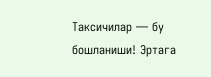Таксичилар — бу бошланиши! Эртага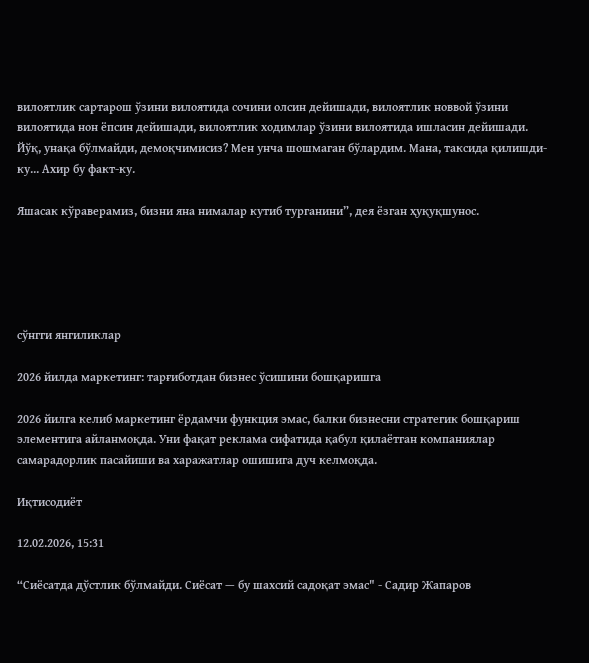вилоятлик сартарош ўзини вилоятида сочини олсин дейишади, вилоятлик новвой ўзини вилоятида нон ёпсин дейишади, вилоятлик ходимлар ўзини вилоятида ишласин дейишади. Йўқ, унақа бўлмайди, демоқчимисиз? Мен унча шошмаган бўлардим. Мана, таксида қилишди-ку... Ахир бу факт-ку.

Яшасак кўраверамиз, бизни яна нималар кутиб турганини”, дея ёзган ҳуқуқшунос.





сўнгги янгиликлар

2026 йилда маркетинг: тарғиботдан бизнес ўсишини бошқаришга

2026 йилга келиб маркетинг ёрдамчи функция эмас, балки бизнесни стратегик бошқариш элементига айланмоқда. Уни фақат реклама сифатида қабул қилаётган компаниялар самарадорлик пасайиши ва харажатлар ошишига дуч келмоқда.

Иқтисодиёт

12.02.2026, 15:31

“Сиёсатда дўстлик бўлмайди. Сиёсат — бу шахсий садоқат эмас" - Садир Жапаров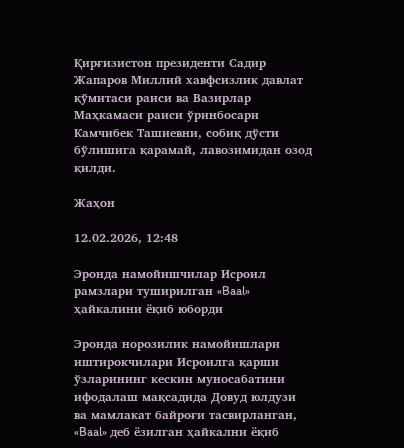Қирғизистон президенти Садир Жапаров Миллий хавфсизлик давлат қўмитаси раиси ва Вазирлар Маҳкамаси раиси ўринбосари Камчибек Ташиевни, собиқ дўсти бўлишига қарамай, лавозимидан озод қилди.

Жаҳон

12.02.2026, 12:48

Эронда намойишчилар Исроил рамзлари туширилган «Baal» ҳайкалини ёқиб юборди

Эронда норозилик намойишлари иштирокчилари Исроилга қарши ўзларининг кескин муносабатини ифодалаш мақсадида Довуд юлдузи ва мамлакат байроғи тасвирланган, «Baal» деб ёзилган ҳайкални ёқиб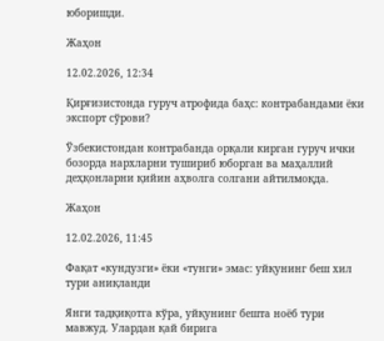юборишди.

Жаҳон

12.02.2026, 12:34

Қирғизистонда гуруч атрофида баҳс: контрабандами ёки экспорт сўрови?

Ўзбекистондан контрабанда орқали кирган гуруч ички бозорда нархларни тушириб юборган ва маҳаллий деҳқонларни қийин аҳволга солгани айтилмоқда.

Жаҳон

12.02.2026, 11:45

Фақат «кундузги» ёки «тунги» эмас: уйқунинг беш хил тури аниқланди

Янги тадқиқотга кўра, уйқунинг бешта ноёб тури мавжуд. Улардан қай бирига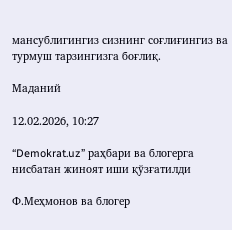мансублигингиз сизнинг соғлиғингиз ва турмуш тарзингизга боғлиқ.

Маданий

12.02.2026, 10:27

“Demokrat.uz” раҳбари ва блогерга нисбатан жиноят иши қўзғатилди

Ф.Меҳмонов ва блогер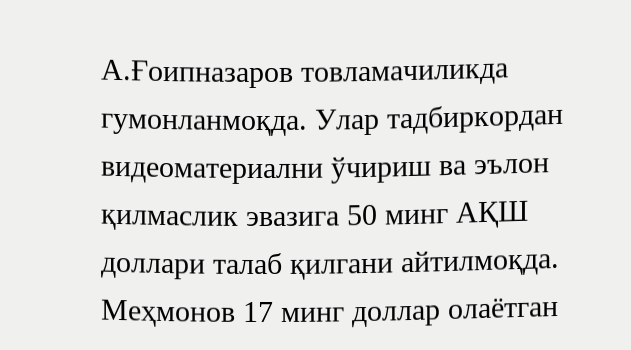А.Ғоипназаров товламачиликда гумонланмоқда. Улар тадбиркордан видеоматериални ўчириш ва эълон қилмаслик эвазига 50 минг АҚШ доллари талаб қилгани айтилмоқда. Меҳмонов 17 минг доллар олаётган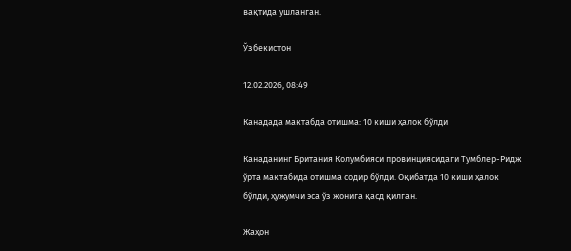вақтида ушланган.

Ўзбекистон

12.02.2026, 08:49

Канадада мактабда отишма: 10 киши ҳалок бўлди

Канаданинг Британия Колумбияси провинциясидаги Тумблер-Ридж ўрта мактабида отишма содир бўлди. Оқибатда 10 киши ҳалок бўлди, ҳужумчи эса ўз жонига қасд қилган.

Жаҳон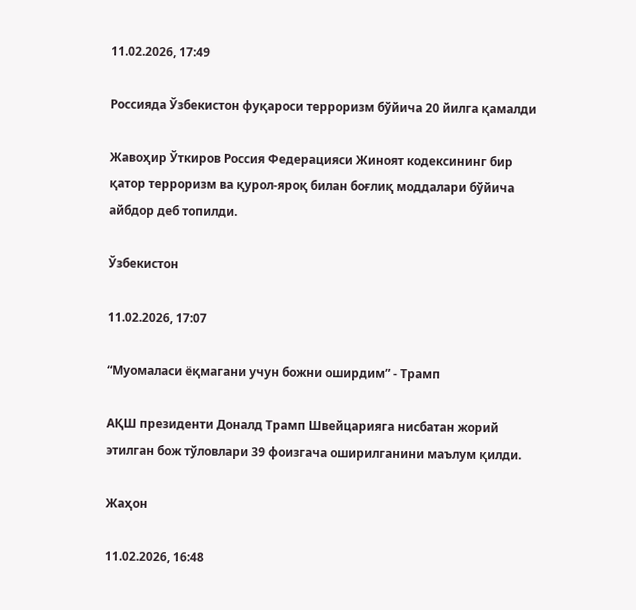11.02.2026, 17:49

Россияда Ўзбекистон фуқароси терроризм бўйича 20 йилга қамалди

Жавоҳир Ўткиров Россия Федерацияси Жиноят кодексининг бир қатор терроризм ва қурол-яроқ билан боғлиқ моддалари бўйича айбдор деб топилди.

Ўзбекистон

11.02.2026, 17:07

“Муомаласи ёқмагани учун божни оширдим” - Трамп

АҚШ президенти Доналд Трамп Швейцарияга нисбатан жорий этилган бож тўловлари 39 фоизгача оширилганини маълум қилди.

Жаҳон

11.02.2026, 16:48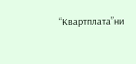“Квартплата”ни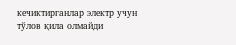кечиктирганлар электр учун тўлов қила олмайди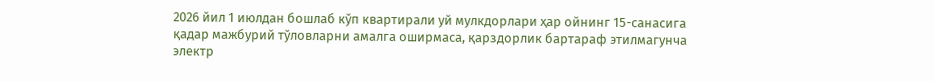2026 йил 1 июлдан бошлаб кўп квартирали уй мулкдорлари ҳар ойнинг 15-санасига қадар мажбурий тўловларни амалга оширмаса, қарздорлик бартараф этилмагунча электр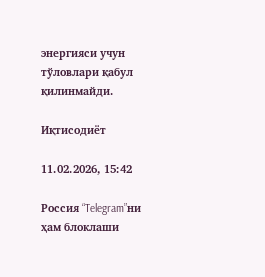энергияси учун тўловлари қабул қилинмайди.

Иқтисодиёт

11.02.2026, 15:42

Россия “Telegram”ни ҳам блоклаши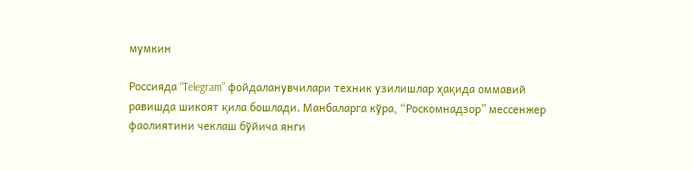мумкин

Россияда “Telegram” фойдаланувчилари техник узилишлар ҳақида оммавий равишда шикоят қила бошлади. Манбаларга кўра, “Роскомнадзор” мессенжер фаолиятини чеклаш бўйича янги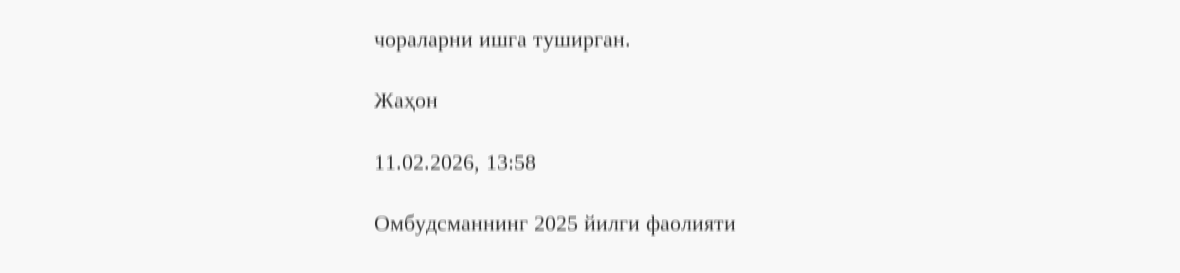чораларни ишга туширган.

Жаҳон

11.02.2026, 13:58

Омбудсманнинг 2025 йилги фаолияти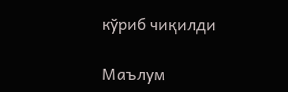кўриб чиқилди

Маълум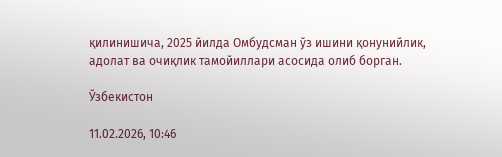қилинишича, 2025 йилда Омбудсман ўз ишини қонунийлик, адолат ва очиқлик тамойиллари асосида олиб борган.

Ўзбекистон

11.02.2026, 10:46